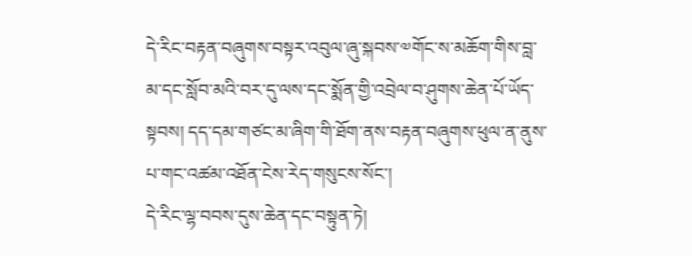དེ་རིང་བརྟན་བཞུགས་བསྟར་འབུལ་ཞུ་སྐབས་༧གོང་ས་མཆོག་གིས་བླ་མ་དང་སློབ་མའི་བར་དུ་ལས་དང་སྨོན་གྱི་འབྲེལ་བ་ཤུགས་ཆེན་པོ་ཡོད་སྟབས། དད་དམ་གཙང་མ་ཞིག་གི་ཐོག་ནས་བརྟན་བཞུགས་ཕུལ་ན་ནུས་པ་གང་འཚམ་འཐོན་ངེས་རེད་གསུངས་སོང་།
དེ་རིང་ལྷ་བབས་དུས་ཆེན་དང་བསྟུན་ཏེ།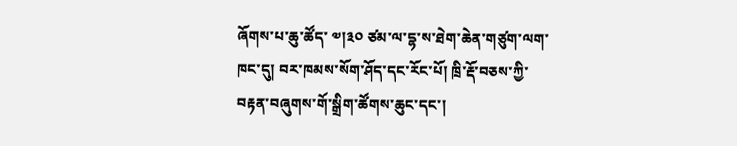ཞོགས་པ་ཆུ་ཚོད་ ༧།༣༠ ཙམ་ལ་དྷ་ས་ཐེག་ཆེན་གཙུག་ལག་ཁང་དུ། བར་ཁམས་སོག་ཤོད་དང་རོང་པོ། ཁྲི་རྡོ་བཅས་ཀྱི་བརྟན་བཞུགས་གོ་སྒྲིག་ཚོགས་ཆུང་དང་།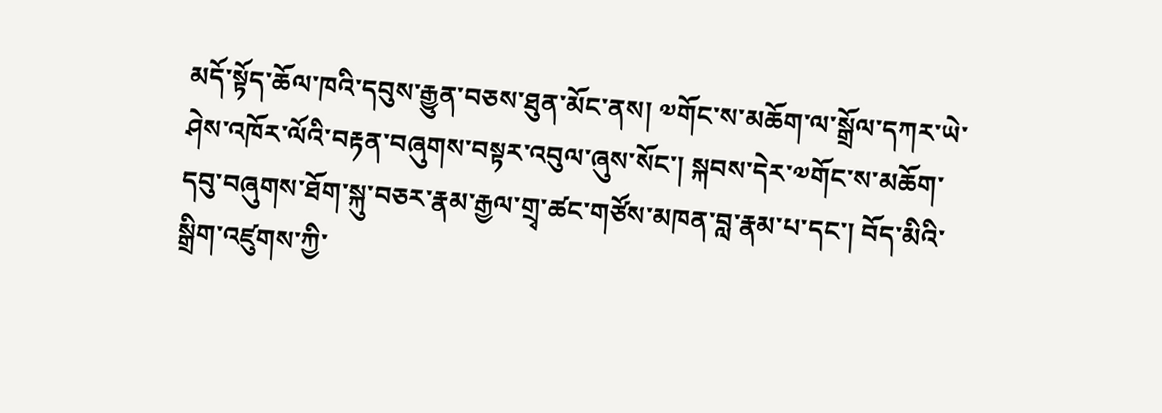མདོ་སྟོད་ཆོལ་ཁའི་དབུས་རྒྱུན་བཅས་ཐུན་མོང་ནས། ༧གོང་ས་མཆོག་ལ་སྒྲོལ་དཀར་ཡེ་ཤེས་འཁོར་ལོའི་བརྟན་བཞུགས་བསྟར་འབུལ་ཞུས་སོང་། སྐབས་དེར་༧གོང་ས་མཆོག་དབུ་བཞུགས་ཐོག་སྐུ་བཅར་རྣམ་རྒྱལ་གྲྭ་ཚང་གཙོས་མཁན་བླ་རྣམ་པ་དང་། བོད་མིའི་སྒྲིག་འཛུགས་ཀྱི་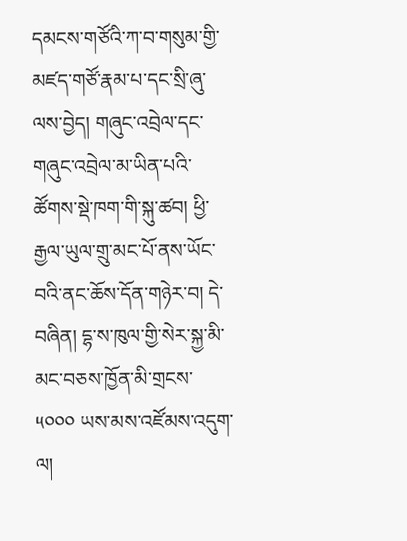དམངས་གཙོའི་ཀ་བ་གསུམ་གྱི་མཛད་གཙོ་རྣམ་པ་དང་སྲི་ཞུ་ལས་བྱེད། གཞུང་འབྲེལ་དང་གཞུང་འབྲེལ་མ་ཡིན་པའི་ཚོགས་སྡེ་ཁག་གི་སྐུ་ཚབ། ཕྱི་རྒྱལ་ཡུལ་གྲུ་མང་པོ་ནས་ཡོང་བའི་ནང་ཆོས་དོན་གཉེར་བ། དེ་བཞིན། དྷ་ས་ཁུལ་གྱི་སེར་སྐྱ་མི་མང་བཅས་ཁྱོན་མི་གྲངས་ ༥༠༠༠ ཡས་མས་འཛོམས་འདུག་ལ།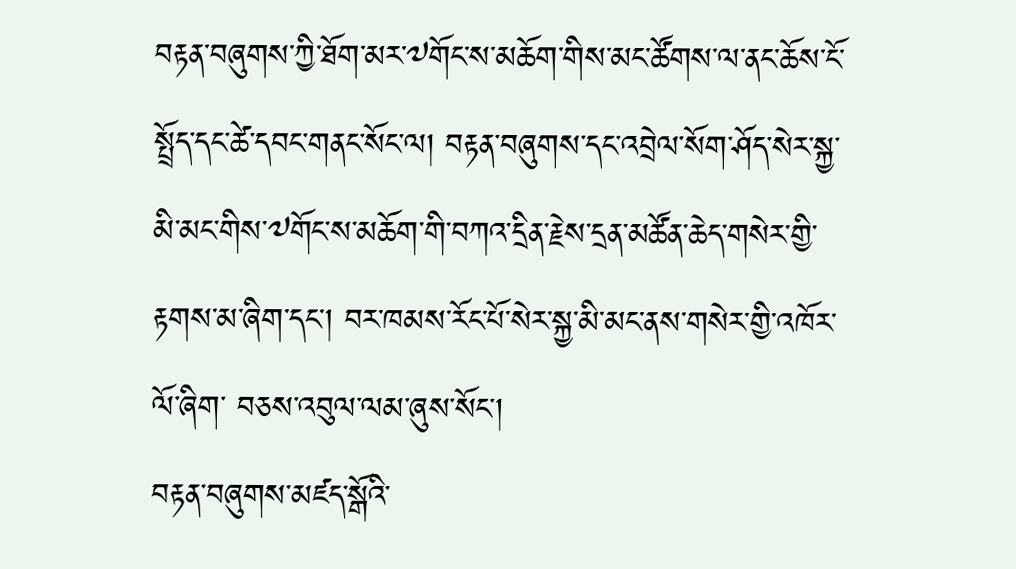བརྟན་བཞུགས་ཀྱི་ཐོག་མར་༧གོང་ས་མཆོག་གིས་མང་ཚོགས་ལ་ནང་ཆོས་ངོ་སྤྲོད་དང་ཚེ་དབང་གནང་སོང་ལ། བརྟན་བཞུགས་དང་འབྲེལ་སོག་ཤོད་སེར་སྐྱ་མི་མང་གིས་༧གོང་ས་མཆོག་གི་བཀའ་དྲིན་རྗེས་དྲན་མཚོན་ཆེད་གསེར་གྱི་རྟགས་མ་ཞིག་དང་། བར་ཁམས་རོང་པོ་སེར་སྐྱ་མི་མང་ནས་གསེར་གྱི་འཁོར་ལོ་ཞིག་ བཅས་འབུལ་ལམ་ཞུས་སོང་།
བརྟན་བཞུགས་མཛད་སྒོའི་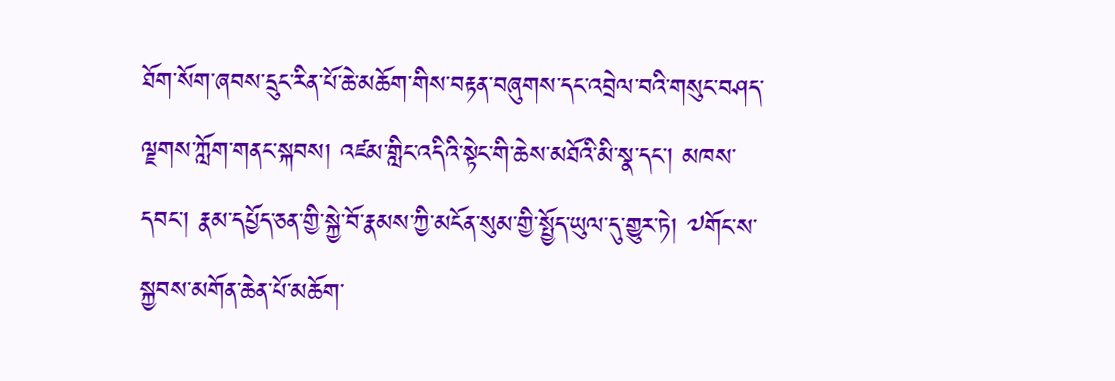ཐོག་སོག་ཞབས་དྲུང་རིན་པོ་ཆེ་མཆོག་གིས་བརྟན་བཞུགས་དང་འབྲེལ་བའི་གསུང་བཤད་ལྗགས་ཀློག་གནང་སྐབས། འཛམ་གླིང་འདིའི་སྟེང་གི་ཆེས་མཐོའི་མི་སྣ་དང་། མཁས་དབང་། རྣམ་དཔྱོད་ཅན་གྱི་སྐྱེ་བོ་རྣམས་ཀྱི་མངོན་སུམ་གྱི་སྤྱོད་ཡུལ་དུ་གྱུར་ཏེ། ༧གོང་ས་སྐྱབས་མགོན་ཆེན་པོ་མཆོག་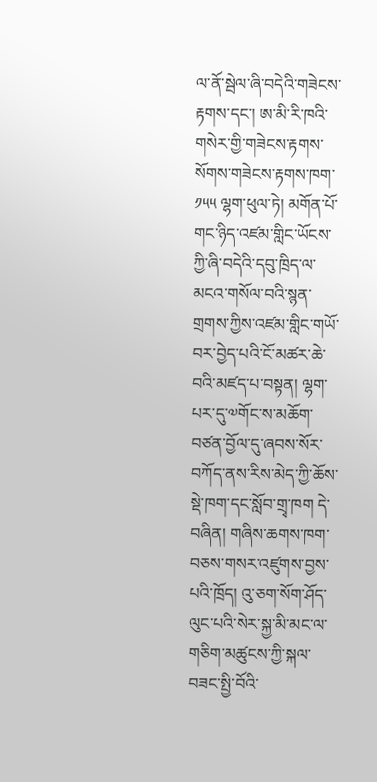ལ་ནོ་སྦེལ་ཞི་བདེའི་གཟེངས་རྟགས་དང་། ཨ་མི་རི་ཁའི་གསེར་གྱི་གཟེངས་རྟགས་སོགས་གཟེངས་རྟགས་ཁག་ ༡༥༥ ལྷག་ཕུལ་ཏེ། མགོན་པོ་གང་ཉིད་འཛམ་གླིང་ཡོངས་ཀྱི་ཞི་བདེའི་དབུ་ཁྲིད་ལ་མངའ་གསོལ་བའི་སྙན་གྲགས་ཀྱིས་འཛམ་གླིང་གཡོ་བར་བྱེད་པའི་ངོ་མཚར་ཆེ་བའི་མཛད་པ་བསྟན། ལྷག་པར་དུ་༧གོང་ས་མཆོག་བཙན་བྱོལ་དུ་ཞབས་སོར་བཀོད་ནས་རིས་མེད་ཀྱི་ཆོས་སྡེ་ཁག་དང་སློབ་གྲྭ་ཁག དེ་བཞིན། གཞིས་ཆགས་ཁག་བཅས་གསར་འཛུགས་བྱས་པའི་ཁྲོད། འུ་ཅག་སོག་ཤོད་ལུང་པའི་སེར་སྐྱ་མི་མང་ལ་གཅིག་མཚུངས་ཀྱི་སྐལ་བཟང་སྤྱི་བོའི་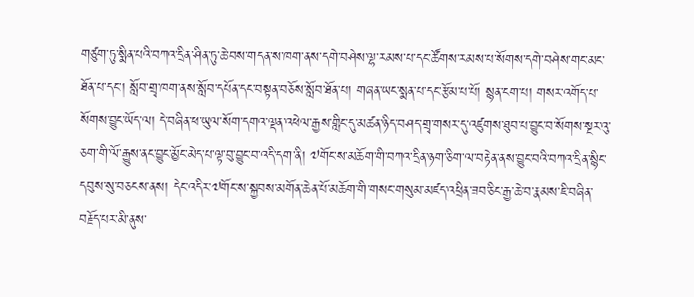གཙུག་ཏུ་སྨིན་པའི་བཀའ་དྲིན་ཤིན་ཏུ་ཆེ་བས་གདན་ས་ཁག་ནས་དགེ་བཤེས་ལྷ་རམས་པ་དང་ཚོགས་རམས་པ་སོགས་དགེ་བཤེས་གང་མང་ཐོན་པ་དང་། སློབ་གྲྭ་ཁག་ནས་སློབ་དཔོན་དང་བསྟན་བཅོས་སློབ་ཐོན་པ། གཞན་ཡང་སྨན་པ་དང་རྩོམ་པ་པོ། སྙན་ངག་པ། གསར་འགོད་པ་སོགས་བྱུང་ཡོད་ལ། དེ་བཞིན་ཕ་ཡུལ་སོག་དགའ་ལྡན་འཕེལ་རྒྱས་གླིང་དུ་མཚན་ཉིད་བཤད་གྲྭ་གསར་དུ་འཛུགས་ཐུབ་པ་བྱུང་བ་སོགས་སྔར་འུ་ཅག་གི་ལོ་རྒྱུས་ནང་བྱུང་མྱོང་མེད་པ་ལྟ་བུ་བྱུང་བ་འདི་དག་ནི། ༧གོང་ས་མཆོག་གི་བཀའ་དྲིན་ཉག་ཅིག་ལ་བརྟེན་ནས་བྱུང་བའི་བཀའ་དྲིན་སྙིང་དབུས་སུ་བཅངས་ནས། དེང་འདིར་༧གོང་ས་སྐྱབས་མགོན་ཆེན་པོ་མཆོག་གི་གསང་གསུམ་མཛད་འཕྲིན་ཟབ་ཅིང་རྒྱ་ཆེ་བ་རྣམས་ཇི་བཞིན་བརྗོད་པར་མི་ནུས་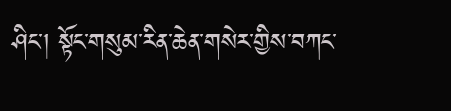ཤིང་། སྟོང་གསུམ་རིན་ཆེན་གསེར་གྱིས་བཀང་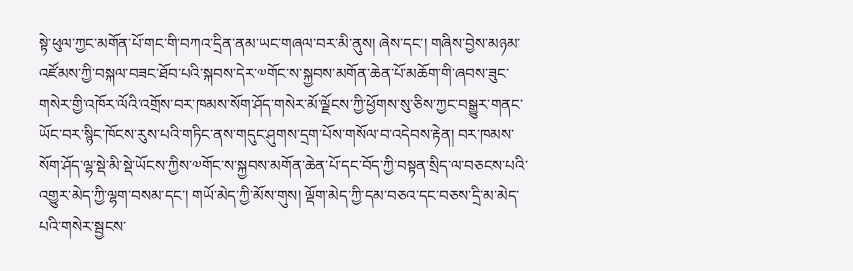སྟེ་ཕུལ་ཀྱང་མགོན་པོ་གང་གི་བཀའ་དྲིན་ནམ་ཡང་གཞལ་བར་མི་ནུས། ཞེས་དང་། གཞིས་བྱེས་མཉམ་འཛོམས་ཀྱི་བསྐལ་བཟང་ཐོབ་པའི་སྐབས་དེར་༧གོང་ས་སྐྱབས་མགོན་ཆེན་པོ་མཆོག་གི་ཞབས་ཟུང་གསེར་གྱི་འཁོར་ལོའི་འགྲོས་བར་ཁམས་སོག་ཤོད་གསེར་མོ་ལྗོངས་ཀྱི་ཕྱོགས་སུ་ཅིས་ཀྱང་བསྒྱུར་གནང་ཡོང་བར་སྙིང་ཁོངས་རུས་པའི་གཏིང་ནས་གདུང་ཤུགས་དྲག་པོས་གསོལ་བ་འདེབས་རྟེན། བར་ཁམས་སོག་ཤོད་ལྷ་སྡེ་མི་སྡེ་ཡོངས་ཀྱིས་༧གོང་ས་སྐྱབས་མགོན་ཆེན་པོ་དང་བོད་ཀྱི་བསྟན་སྲིད་ལ་བཅངས་པའི་འགྱུར་མེད་ཀྱི་ལྷག་བསམ་དང་། གཡོ་མེད་ཀྱི་མོས་གུས། ལྡོག་མེད་ཀྱི་དམ་བཅའ་དང་བཅས་དྲི་མ་མེད་པའི་གསེར་སྦྱངས་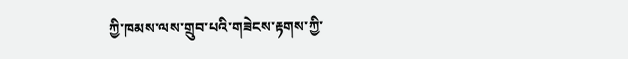ཀྱི་ཁམས་ལས་གྲུབ་པའི་གཟེངས་རྟགས་ཀྱི་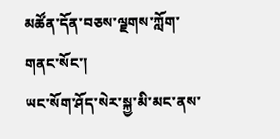མཚོན་དོན་བཅས་ལྗགས་ཀློག་གནང་སོང་།
ཡང་སོག་ཤོད་སེར་སྐྱ་མི་མང་ནས་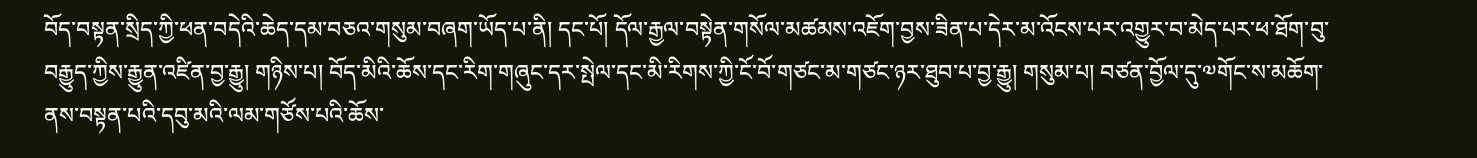བོད་བསྟན་སྲིད་ཀྱི་ཕན་བདེའི་ཆེད་དམ་བཅའ་གསུམ་བཞག་ཡོད་པ་ནི། དང་པོ། དོལ་རྒྱལ་བསྟེན་གསོལ་མཚམས་འཇོག་བྱས་ཟིན་པ་དེར་མ་འོངས་པར་འགྱུར་བ་མེད་པར་ཕ་ཐོག་བུ་བརྒྱུད་ཀྱིས་རྒྱུན་འཛིན་བྱ་རྒྱུ། གཉིས་པ། བོད་མིའི་ཆོས་དང་རིག་གཞུང་དར་སྤེལ་དང་མི་རིགས་ཀྱི་ངོ་བོ་གཙང་མ་གཙང་ཉར་ཐུབ་པ་བྱ་རྒྱུ། གསུམ་པ། བཙན་བྱོལ་དུ་༧གོང་ས་མཆོག་ནས་བསྟན་པའི་དབུ་མའི་ལམ་གཙོས་པའི་ཆོས་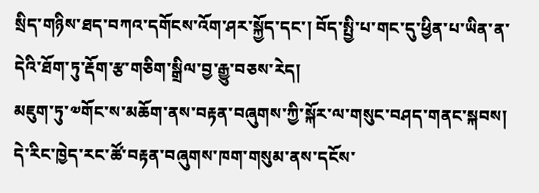སྲིད་གཉིས་ཐད་བཀའ་དགོངས་འོག་ཤར་སྐྱོད་དང་། བོད་སྤྱི་པ་གང་དུ་ཕྱིན་པ་ཡིན་ན་དེའི་ཐོག་ཏུ་རྡོག་རྩ་གཅིག་སྒྲིལ་བྱ་རྒྱུ་བཅས་རེད།
མཇུག་ཏུ་༧གོང་ས་མཆོག་ནས་བརྟན་བཞུགས་ཀྱི་སྐོར་ལ་གསུང་བཤད་གནང་སྐབས། དེ་རིང་ཁྱེད་རང་ཚོ་བརྟན་བཞུགས་ཁག་གསུམ་ནས་དངོས་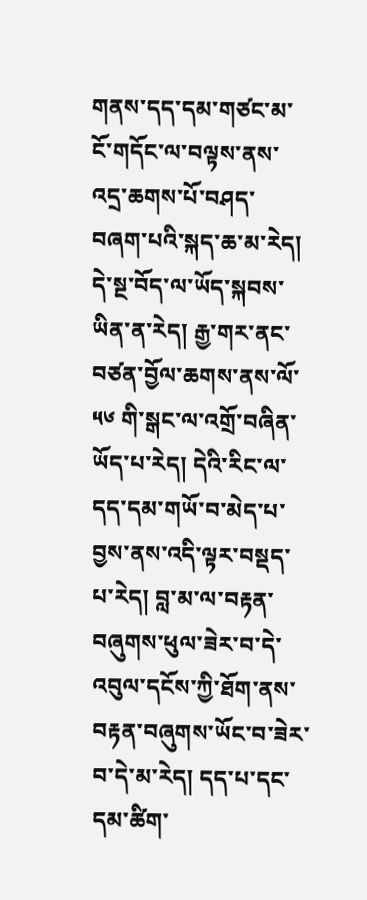གནས་དད་དམ་གཙང་མ་ངོ་གདོང་ལ་བལྟས་ནས་འདྲ་ཆགས་པོ་བཤད་བཞག་པའི་སྐད་ཆ་མ་རེད། དེ་སྔ་བོད་ལ་ཡོད་སྐབས་ཡིན་ན་རེད། རྒྱ་གར་ནང་བཙན་བྱོལ་ཆགས་ནས་ལོ་ ༥༦ གི་སྒང་ལ་འགྲོ་བཞིན་ཡོད་པ་རེད། དེའི་རིང་ལ་དད་དམ་གཡོ་བ་མེད་པ་བྱས་ནས་འདི་ལྟར་བསྡད་པ་རེད། བླ་མ་ལ་བརྟན་བཞུགས་ཕུལ་ཟེར་བ་དེ་འབུལ་དངོས་ཀྱི་ཐོག་ནས་བརྟན་བཞུགས་ཡོང་བ་ཟེར་བ་དེ་མ་རེད། དད་པ་དང་དམ་ཚིག་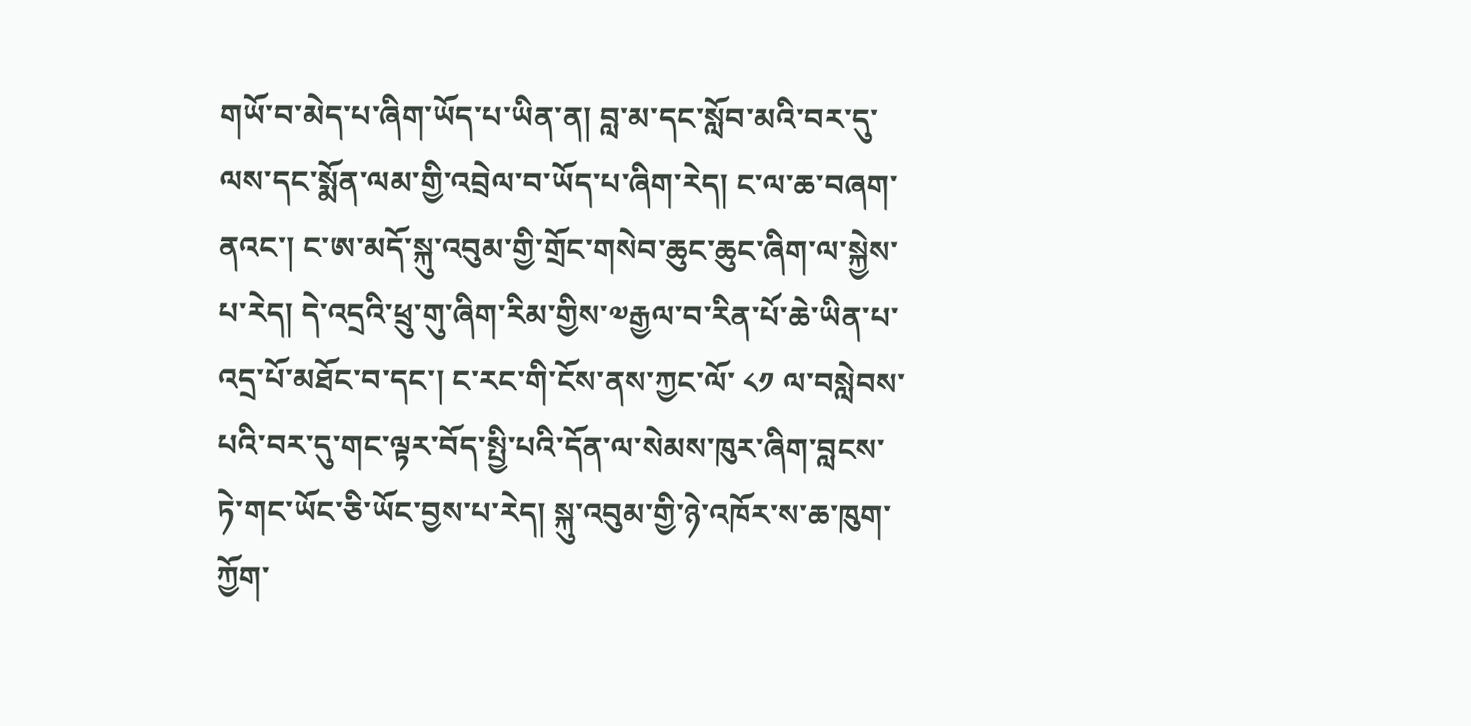གཡོ་བ་མེད་པ་ཞིག་ཡོད་པ་ཡིན་ན། བླ་མ་དང་སློབ་མའི་བར་དུ་ལས་དང་སྨོན་ལམ་གྱི་འབྲེལ་བ་ཡོད་པ་ཞིག་རེད། ང་ལ་ཆ་བཞག་ནའང་། ང་ཨ་མདོ་སྐུ་འབུམ་གྱི་གྲོང་གསེབ་ཆུང་ཆུང་ཞིག་ལ་སྐྱེས་པ་རེད། དེ་འདྲའི་ཕྲུ་གུ་ཞིག་རིམ་གྱིས་༧རྒྱལ་བ་རིན་པོ་ཆེ་ཡིན་པ་འདྲ་པོ་མཐོང་བ་དང་། ང་རང་གི་ངོས་ནས་ཀྱང་ལོ་ ༨༡ ལ་བསླེབས་པའི་བར་དུ་གང་ལྟར་བོད་སྤྱི་པའི་དོན་ལ་སེམས་ཁུར་ཞིག་བླངས་ཏེ་གང་ཡོང་ཅི་ཡོང་བྱས་པ་རེད། སྐུ་འབུམ་གྱི་ཉེ་འཁོར་ས་ཆ་ཁུག་ཀྱོག་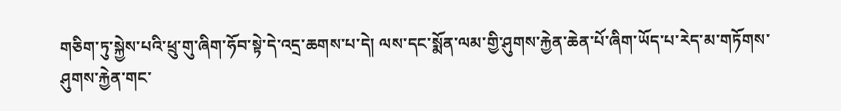གཅིག་ཏུ་སྐྱེས་པའི་ཕྲུ་གུ་ཞིག་ཧོབ་སྟེ་དེ་འདྲ་ཆགས་པ་དེ། ལས་དང་སྨོན་ལམ་གྱི་ཤུགས་རྐྱེན་ཆེན་པོ་ཞིག་ཡོད་པ་རེད་མ་གཏོགས་ཤུགས་རྐྱེན་གང་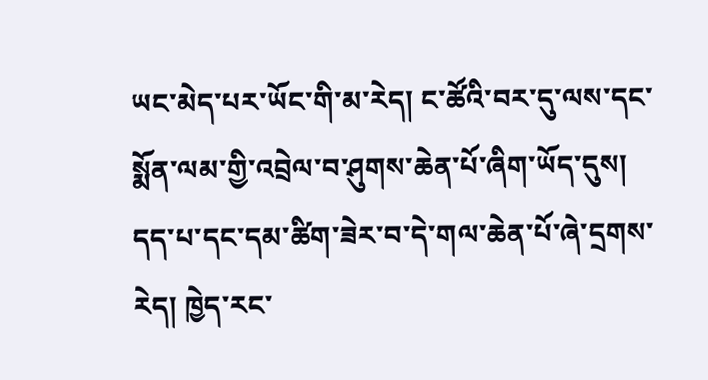ཡང་མེད་པར་ཡོང་གི་མ་རེད། ང་ཚོའི་བར་དུ་ལས་དང་སྨོན་ལམ་གྱི་འབྲེལ་བ་ཤུགས་ཆེན་པོ་ཞིག་ཡོད་དུས། དད་པ་དང་དམ་ཚིག་ཟེར་བ་དེ་གལ་ཆེན་པོ་ཞེ་དྲགས་རེད། ཁྱེད་རང་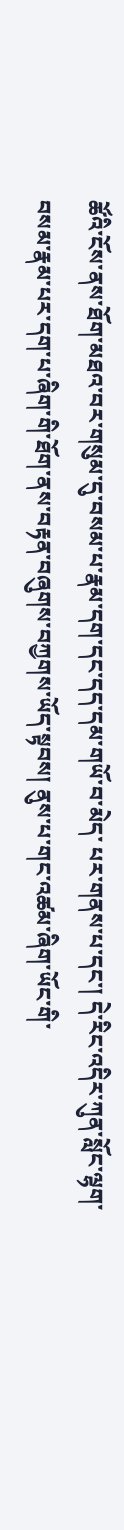ཚོའི་ངོས་ནས་ཐོག་མཐའ་བར་གསུམ་དུ་བསམ་པ་རྣམ་དག་དང་དད་དམ་གཡོ་བ་མེད་ པར་གནས་པ་དང་། དེ་རིང་འདིར་ཀུན་སློང་ལྷག་བསམ་རྣམ་པར་དག་པ་ཞིག་གི་ཐོག་ནས་བརྟན་བཞུགས་བཀྱགས་ཡོད་སྟབས། ནུས་པ་གང་འཚམ་ཞིག་ཡོང་གི་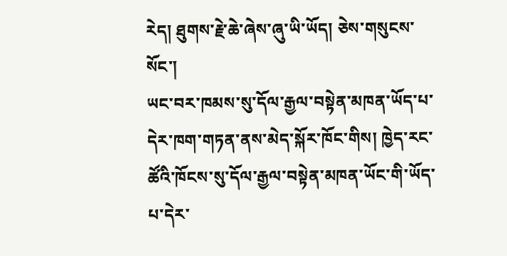རེད། ཐུགས་རྗེ་ཆེ་ཞེས་ཞུ་ཡི་ཡོད། ཅེས་གསུངས་སོང་།
ཡང་བར་ཁམས་སུ་དོལ་རྒྱལ་བསྟེན་མཁན་ཡོད་པ་དེར་ཁག་གཏན་ནས་མེད་སྐོར་ཁོང་གིས། ཁྱེད་རང་ཚོའི་ཁོངས་སུ་དོལ་རྒྱལ་བསྟེན་མཁན་ཡོང་གི་ཡོད་པ་དེར་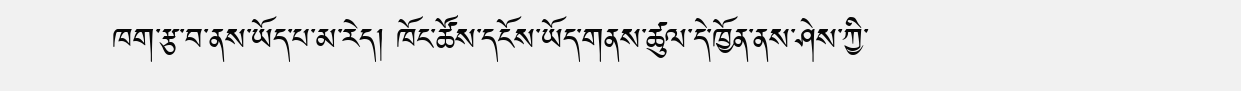ཁག་རྩ་བ་ནས་ཡོད་པ་མ་རེད། ཁོང་ཚོས་དངོས་ཡོད་གནས་ཚུལ་དེ་ཁྱོན་ནས་ཤེས་ཀྱི་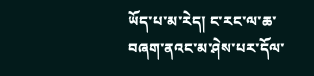ཡོད་པ་མ་རེད། ང་རང་ལ་ཆ་བཞག་ནའང་མ་ཤེས་པར་དོལ་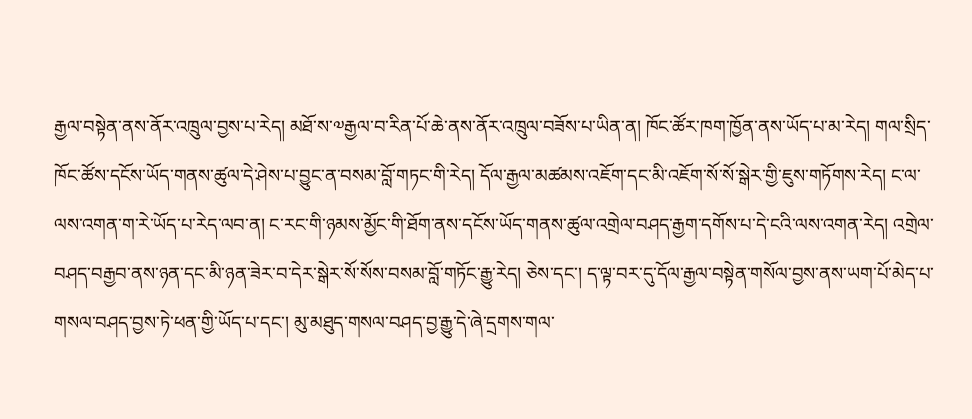རྒྱལ་བསྟེན་ནས་ནོར་འཁྲུལ་བྱས་པ་རེད། མཐོ་ས་༧རྒྱལ་བ་རིན་པོ་ཆེ་ནས་ནོར་འཁྲུལ་བཟོས་པ་ཡིན་ན། ཁོང་ཚོར་ཁག་ཁྱོན་ནས་ཡོད་པ་མ་རེད། གལ་སྲིད་ཁོང་ཚོས་དངོས་ཡོད་གནས་ཚུལ་དེ་ཤེས་པ་བྱུང་ན་བསམ་བློ་གཏང་གི་རེད། དོལ་རྒྱལ་མཚམས་འཇོག་དང་མི་འཇོག་སོ་སོ་སྒེར་གྱི་ཇུས་གཏོགས་རེད། ང་ལ་ལས་འགན་ག་རེ་ཡོད་པ་རེད་ལབ་ན། ང་རང་གི་ཉམས་མྱོང་གི་ཐོག་ནས་དངོས་ཡོད་གནས་ཚུལ་འགྲེལ་བཤད་རྒྱག་དགོས་པ་དེ་ངའི་ལས་འགན་རེད། འགྲེལ་བཤད་བརྒྱབ་ནས་ཉན་དང་མི་ཉན་ཟེར་བ་དེར་སྒེར་སོ་སོས་བསམ་བློ་གཏོང་རྒྱུ་རེད། ཅེས་དང་། ད་ལྟ་བར་དུ་དོལ་རྒྱལ་བསྟེན་གསོལ་བྱས་ནས་ཡག་པོ་མེད་པ་གསལ་བཤད་བྱས་ཏེ་ཕན་གྱི་ཡོད་པ་དང་། མུ་མཐུད་གསལ་བཤད་བྱ་རྒྱུ་དེ་ཞེ་དྲགས་གལ་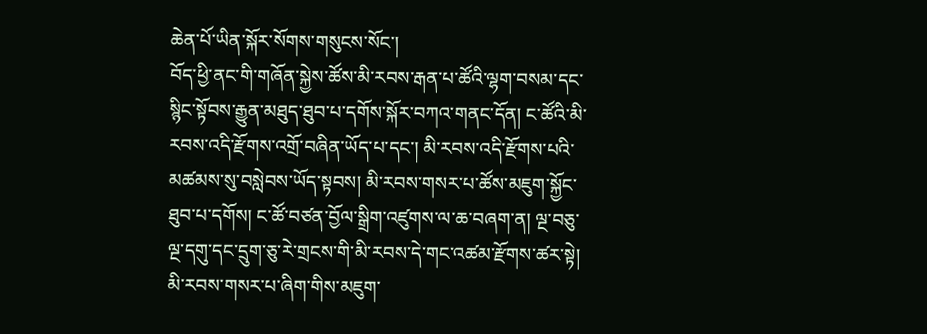ཆེན་པོ་ཡིན་སྐོར་སོགས་གསུངས་སོང་།
བོད་ཕྱི་ནང་གི་གཞོན་སྐྱེས་ཚོས་མི་རབས་རྒན་པ་ཚོའི་ལྷག་བསམ་དང་སྙིང་སྟོབས་རྒྱུན་མཐུད་ཐུབ་པ་དགོས་སྐོར་བཀའ་གནང་དོན། ང་ཚོའི་མི་རབས་འདི་རྫོགས་འགྲོ་བཞིན་ཡོད་པ་དང་། མི་རབས་འདི་རྫོགས་པའི་མཚམས་སུ་བསླེབས་ཡོད་སྟབས། མི་རབས་གསར་པ་ཚོས་མཇུག་སྐྱོང་ཐུབ་པ་དགོས། ང་ཚོ་བཙན་བྱོལ་སྒྲིག་འཛུགས་ལ་ཆ་བཞག་ན། ལྔ་བཅུ་ལྔ་དགུ་དང་དྲུག་ཅུ་རེ་གྲངས་གི་མི་རབས་དེ་གང་འཚམ་རྫོགས་ཚར་སྟེ། མི་རབས་གསར་པ་ཞིག་གིས་མཇུག་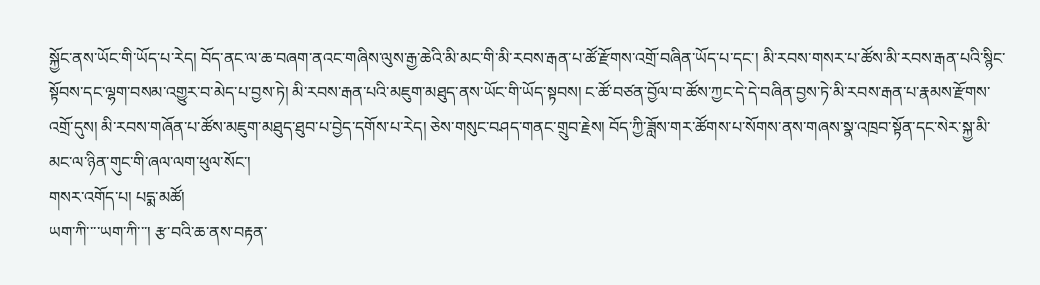སྐྱོང་ནས་ཡོང་གི་ཡོད་པ་རེད། བོད་ནང་ལ་ཆ་བཞག་ནའང་གཞིས་ལུས་རྒྱ་ཆེའི་མི་མང་གི་མི་རབས་རྒན་པ་ཚོ་རྫོགས་འགྲོ་བཞིན་ཡོད་པ་དང་། མི་རབས་གསར་པ་ཚོས་མི་རབས་རྒན་པའི་སྙིང་སྟོབས་དང་ལྷག་བསམ་འགྱུར་བ་མེད་པ་བྱས་ཏེ། མི་རབས་རྒན་པའི་མཇུག་མཐུད་ནས་ཡོང་གི་ཡོད་སྟབས། ང་ཚོ་བཙན་བྱོལ་བ་ཚོས་ཀྱང་དེ་དེ་བཞིན་བྱས་ཏེ་མི་རབས་རྒན་པ་རྣམས་རྫོགས་འགྲོ་དུས། མི་རབས་གཞོན་པ་ཚོས་མཇུག་མཐུད་ཐུབ་པ་བྱེད་དགོས་པ་རེད། ཅེས་གསུང་བཤད་གནང་གྲུབ་རྗེས། བོད་ཀྱི་ཟློས་གར་ཚོགས་པ་སོགས་ནས་གཞས་སྣ་འཁྲབ་སྟོན་དང་སེར་སྐྱ་མི་མང་ལ་ཉིན་གུང་གི་ཞལ་ལག་ཕུལ་སོང་།
གསར་འགོད་པ། པདྨ་མཚོ།
ཡག་ཀི་་་་ཡག་ཀི་་་། རྩ་བའི་ཆ་ནས་བརྟན་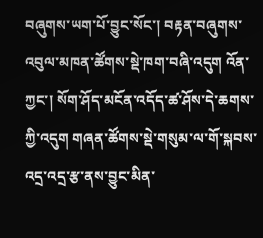བཞུགས་ཡག་པོ་བྱུང་སོང་། བརྟན་བཞུགས་འབུལ་མཁན་ཚོགས་སྡེ་ཁག་བཞི་འདུག འོན་ཀྱང་། སོག་ཤོད་མངོན་འདོད་ཚ་ཤོས་དེ་ཆགས་ཀྱི་འདུག གཞན་ཚོགས་སྡེ་གསུམ་ལ་གོ་སྐབས་འདྲ་འདྲ་རྩ་ནས་བྱུང་མིན་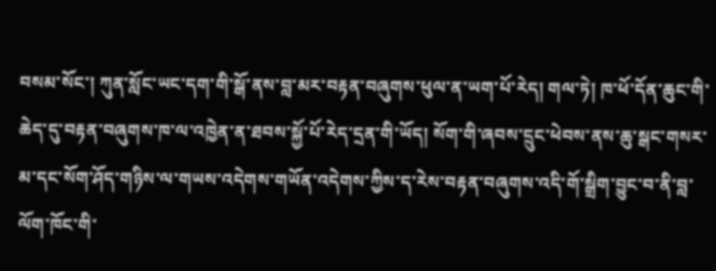བསམ་སོང་། ཀུན་སློང་ཡང་དག་གི་སྒོ་ནས་བླ་མར་བརྟན་བཞུགས་ཕུལ་ན་ཡག་པོ་རེད། གལ་ཏེ། ཁ་ཕོ་དོན་ཆུང་གི་ཆེད་དུ་བརྟན་བཞུགས་ཁ་ལ་འཁྱེན་ན་ཐབས་སྐྱོ་པོ་རེད་དྲན་གི་ཡོད། སོག་གི་ཞབས་དྲུང་ཕེབས་ནས་ཆུ་སྒང་གསར་མ་དང་སོག་ཤོད་གཉིས་ལ་གཡས་འདེགས་གཡོན་འདེགས་ཀྱིས་ད་རེས་བརྟན་བཞུགས་འདི་གོ་སྒྲིག་བྱུང་བ་ནི་བླ་ལོག་ཁོང་གི་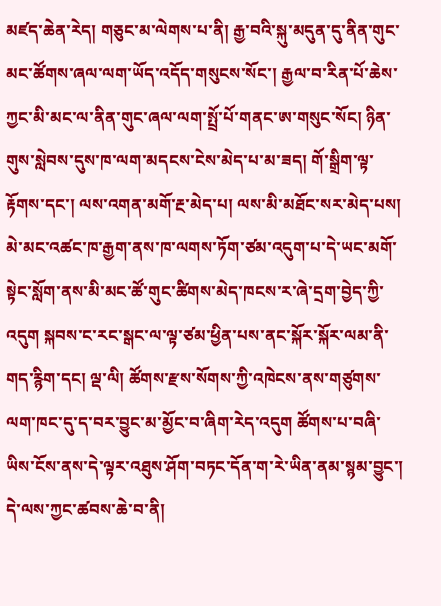མཛད་ཆེན་རེད། གཅུང་མ་ལེགས་པ་ནི། རྒྱ་བའི་སྐུ་མདུན་དུ་ནིན་གུང་མང་ཚོགས་ཞལ་ལག་ཡོད་འདོད་གསུངས་སོང་། རྒྱལ་བ་རིན་པོ་ཆེས་ཀྱང་མི་མང་ལ་ནིན་གུང་ཞལ་ལག་སྤྲོ་པོ་གནང་ཨ་གསུང་སོང། ཉིན་གུས་སླེབས་དུས་ཁ་ལག་མདངས་ངེས་མེད་པ་མ་ཟད། གོ་སྒྲིག་ལྟ་རྟོགས་དང་། ལས་འགན་མགོ་རྔ་མེད་པ། ལས་མི་མཐོང་སར་མེད་པས། མེ་མང་འཚང་ཁ་རྒྱག་ནས་ཁ་ལགས་ཏོག་ཙམ་འདུག་པ་དེ་ཡང་མགོ་སྟེང་སློག་ནས་མི་མང་ཚོ་གུང་ཚིགས་མེད་ཁངས་ར་ཞེ་དྲག་བྱེད་ཀྱི་འདུག སྐབས་ང་རང་སྒང་ལ་ལྟ་ཙམ་ཕྱིན་པས་ནང་སྐོར་སྐོར་ལམ་ནི་གད་རྙིག་དང། ལྡ་ལི། ཚོགས་རྫས་སོགས་ཀྱི་འཁེངས་ནས་གཙུགས་ལག་ཁང་དུ་ད་བར་བྱུང་མ་མྱོང་བ་ཞིག་རེད་འདུག ཚོགས་པ་བཞི་ཡིས་ངོས་ནས་དེ་ལྟར་འཐུས་ཤོག་བཏང་དོན་ག་རེ་ཡིན་ནམ་སྙམ་བྱུང་། དེ་ལས་ཀྱང་ཚབས་ཆེ་བ་ནི།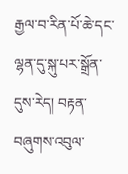རྒྱལ་བ་རིན་པོ་ཆེ་དང་ལྷན་དུ་སྐུ་པར་སྒྲོན་དུས་རེད། བརྟན་བཞུགས་འབུལ་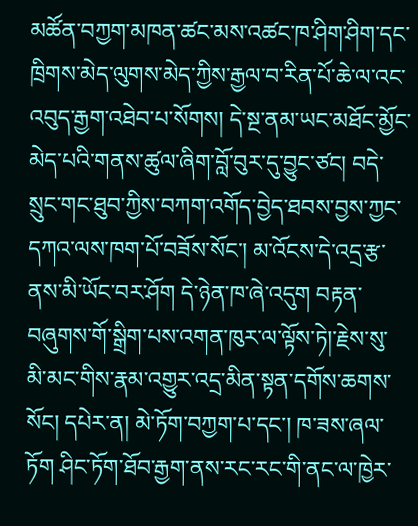མཚོན་བཀྱག་མཁན་ཚང་མས་འཚང་ཁ་ཤིག་ཤིག་དང་ཁྲིགས་མེད་ལུགས་མེད་ཀྱིས་རྒྱལ་བ་རིན་པོ་ཆེ་ལ་འང་འབུད་རྒྱག་འཐེབ་པ་སོགས། དེ་སྔ་ནམ་ཡང་མཐོང་མྱོང་མེད་པའི་གནས་ཚུལ་ཞིག་བློ་བུར་དུ་བྱུང་ཙང། བདེ་སྲུང་གང་ཐུབ་ཀྱིས་བཀག་འགོད་བྱེད་ཐབས་བྱས་ཀྱང་དཀའ་ལས་ཁག་པོ་བཟོས་སོང་། མ་འོངས་དེ་འདྲ་རྩ་ནས་མི་ཡོང་བར་ཤོག དེ་ཉེན་ཁ་ཞེ་འདུག བརྟན་བཞུགས་གོ་སྒྲིག་པས་འགན་ཁུར་ལ་ལྟོས་ཏེ།་རྗེས་སུ་མི་མང་གིས་རྣམ་འགྱུར་འདྲ་མིན་སྟན་དགོས་ཆགས་སོང། དཔེར་ན། མེ་ཏོག་བཀྱག་པ་དང་། ཁ་ཟས་ཞལ་ཏོག ཤིང་ཏོག་ཐོབ་རྒྱག་ནས་རང་རང་གི་ནང་ལ་ཁྱེར་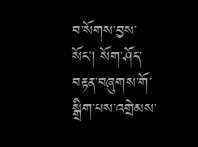བ་སོགས་བྱས་སོང། སོག་ཤོད་བརྟན་བཞུགས་གོ་སྒྲིག་པས་འགྲེམས་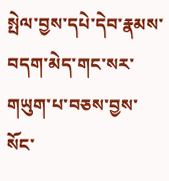སྤེལ་བྱས་དཔེ་དེབ་རྣམས་བདག་མེད་གང་སར་གཡུག་པ་བཅས་བྱས་སོང་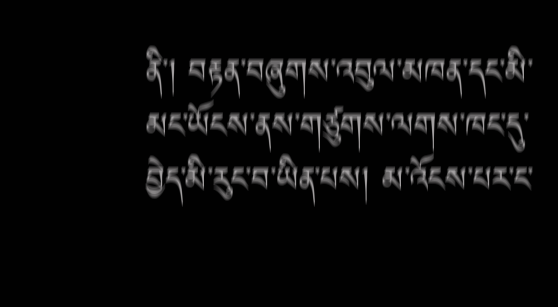ནི་། བརྟན་བཞུགས་འབུལ་མཁན་དང་མི་མང་ཡོངས་ནས་གཙུགས་ལགས་ཁང་དུ་བྱེད་མི་རུང་བ་ཡིན་པས། མ་འོངས་པར་ང་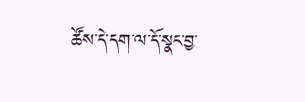ཚོས་དེ་དག་ལ་དོ་སྣང་བྱ་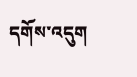དགོས་འདུག